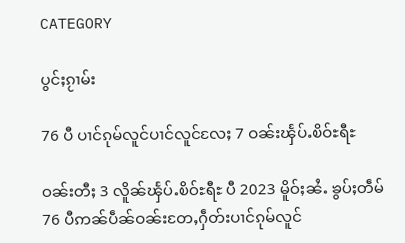CATEGORY

ပွင်ႈၵႂၢမ်း

76 ပီ ပၢင်ၵုမ်လူင်ပၢင်လူင်လႄႈ 7 ဝၼ်းၾႅပ်ႉၿိဝ်ႊရီႊ

ဝၼ်းတီႈ 3 လိူၼ်ၾႅပ်ႉၿိဝ်ႊရီႊ ပီ 2023 မိူဝ်ႈၼႆႉ ၶွပ်ႈတဵမ် 76 ပီဢၼ်ပဵၼ်ဝၼ်းတႄႇႁဵတ်းပၢင်ၵုမ်လူင်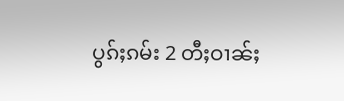ပွၵ်ႈၵမ်း 2 တီႈဝၢၼ်ႈ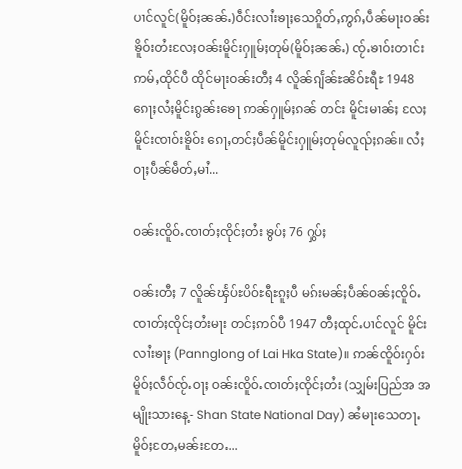ပၢင်လူင်(မိူဝ်ႈၼၼ်ႉ)ဝဵင်းလၢႆးၶႃႈသေၵိူတ်ႇဢွၵ်ႇပဵၼ်မႃးဝၼ်းၶိူဝ်းတႆးလႄႈဝၼ်းမိူင်းႁူမ်ႈတုမ်(မိူဝ်ႈၼၼ်ႉ) ၸႂ်ႉၶၢဝ်းတၢင်းဢမ်ႇထိုင်ပီ ထိုင်မႃးဝၼ်းတီႈ 4 လိူၼ်ၵျႅၼ်ႊၼိဝ်ႊရီႊ 1948 ၵေႃႈလႆႈမိူင်းၵွၼ်းၶေႃ ဢၼ်ႁူမ်ႈၵၼ် တင်း မိူင်းမၢၼ်ႈ လႄႈ မိူင်းၸၢဝ်းၶိူဝ်း ၵေႃႇတင်ႈပဵၼ်မိူင်းႁူမ်ႈတုမ်လူၺ်ႈၵၼ်။ လႆႈဝႃႈပဵၼ်မဵတ်ႇမၢႆ...

ဝၼ်းၸိူဝ်ႉၸၢတ်ႈၸိုင်ႈတႆး ၶွပ်ႈ 76 ႁွပ်ႈ

ဝၼ်းတီႈ 7 လိူၼ်ၾႅပ်ႊပိဝ်ႊရီႊၵူႈပီ မၵ်းမၼ်ႈပဵၼ်ဝၼ်ႈၸိူဝ်ႉၸၢတ်ႈၸိုင်ႈတႆးမႃး တင်ႈဢဝ်ပီ 1947 တီႈထုင်ႉပၢင်လူင် မိူင်း လၢႆးၶႃႈ (Pannglong of Lai Hka State)။ ဢၼ်ၸိူဝ်းႁဝ်းမိူဝ်ႈလဵဝ်ၸႂ်ႉဝႃႈ ဝၼ်းၸိူဝ်ႉၸၢတ်ႈၸိုင်ႈတႆး (သျှမ်းပြည်အ အမျိုးသားနေ့- Shan State National Day) ၼႆမႃးသေတႃႉ မိူဝ်ႈတႄႇမၼ်းတႄႉ...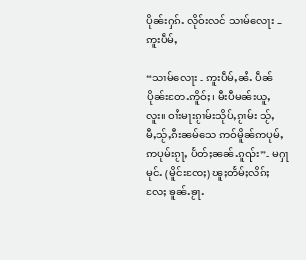ပိုၼ်းႁၵ်ႉ လိုဝ်းလင် သၢမ်လေႃး – ဢူးပဵမ်ႇ

“သၢမ်လေႃး - ဢူးပဵမ်ႇၼႆႉ ပဵၼ်ပိုၼ်းတႄႉဢိူဝ်ႈ၊ မီးပီမၼ်းယူႇလူး။ ဝၢႆးမႃးၵႂၢမ်းသိုပ်ႇၵႂၢမ်း သႂ်ႇမီႇသႂ်ႇၵီးၼမ်သေ ဢဝ်မိူၼ်ဢပုမ်ႇ ဢပုမ်းၵႂႃႇ ပႅတ်ႈၼၼ်ႉၵူၺ်း”- မႁႃမုင်ႉ (မိူင်းၸႄႈ) ၽူႈတႅမ်ႈလိၵ်ႈလႄႈ ၶူၼ်ႉၶႂႃႉ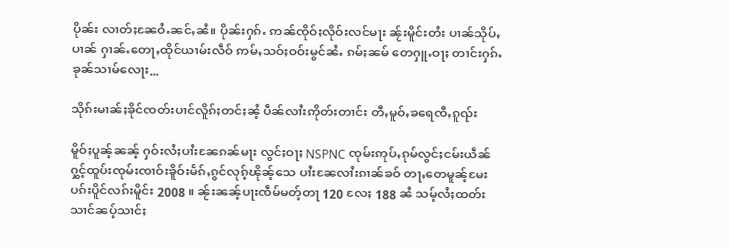ပိုၼ်း လၢတ်ႈၼႄဝႆႉၼင်ႇၼႆ။ ပိုၼ်းႁၵ်ႉ ဢၼ်ၸိုဝ်ႈလိုဝ်းလင်မႃး ၼႂ်းမိူင်းတႆး ပၢၼ်သိုပ်ႇပၢၼ် ႁၢၼ်ႉတေႃႇထိုင်ယၢမ်းလဵဝ် ဢမ်ႇသဝ်ႈဝဝ်းမွင်ၼႆႉ ၵမ်ႈၼမ် တေႁူႉဝႃႈ တၢင်းႁၵ်ႉ ၶုၼ်သၢမ်လေႃး...

သိုၵ်းမၢၼ်ႈၶိုင်ၸတ်းပၢင်လိူၵ်ႈတင်ႈၼႆ့ ပဵၼ်လၢႆးဢိုတ်းတၢင်း တီႇမူဝ်ႇၶရေၸီႇၵူၺ်း

မိူဝ်ႈပူၼ့်ၼၼ့် ႁဝ်းလႆႈပၢႆးၼႄၵၼ်မႃး လွင်ႈဝႃႈ NSPNC ၸုမ်းဢုပ်ႇၵုမ်လွင်ႈငမ်းယဵၼ် ႁွင့်ထူပ်းၸုမ်းၸၢဝ်းၶိူဝ်းမႅၵ်ႇၵွင်လုၵ့်ၽိုၼ့်သေ ပၢႆးၼႄလၢႆးၵၢၼ်ၶဝ် တႃႇတေမူၼ့်မႄးပၵ်းပိူင်လၵ်းမိူင်း 2008 ။ ၼႂ်းၼၼ့်ပႃးၸဵမ်မတ့်တႃ 120 လႄႈ 188 ၼႆ သမ့်လႆႈထတ်းသၢင်ၼပ့်သၢင်ႈ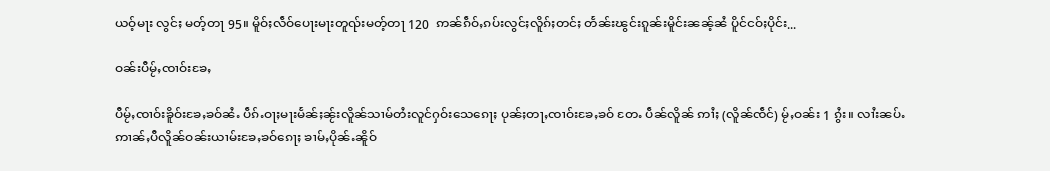ယဝ့်မႃး လွင်ႈ မတ့်တႃ 95။ မိူဝ်ႈလဵဝ်ပေႃးမႃးတူၺ်းမတ့်တႃ 120  ဢၼ်ၵဵဝ်ႇၵပ်းလွင်ႈလိူၵ်ႈတင်ႈ တႅၼ်းၽွင်းၵူၼ်းမိူင်းၼၼ့်ၼႆ ပိူင်ငဝ်ႈပိုင်း...

ဝၼ်းပီမႂ်ႇၸၢဝ်းၶႄႇ

ပီမႂ်ႇၸၢဝ်းၶိူဝ်းၶႄႇၶဝ်ၼႆႉ ပဵၵ်ႉဝႃႈမႃးမႅၼ်ႈၼႂ်းလိူၼ်သၢမ်တႆးလူင်ႁဝ်းသေၵေႃႈ ပုၼ်ႈတႃႇၸၢဝ်းၶႄႇၶဝ် တႄႉ ပဵၼ်လိူၼ် ဢၢႆႈ (လိူၼ်ၸဵင်) မႂ်ႇဝၼ်း 1 ၵွႆး။ လၢႆးၼပ်ႉဢၢၼ်ႇပီလိူၼ်ဝၼ်းယၢမ်းၶႄႇၶဝ်ၵေႃႈ ၶၢမ်ႇပိုၼ်ႉၼိူဝ်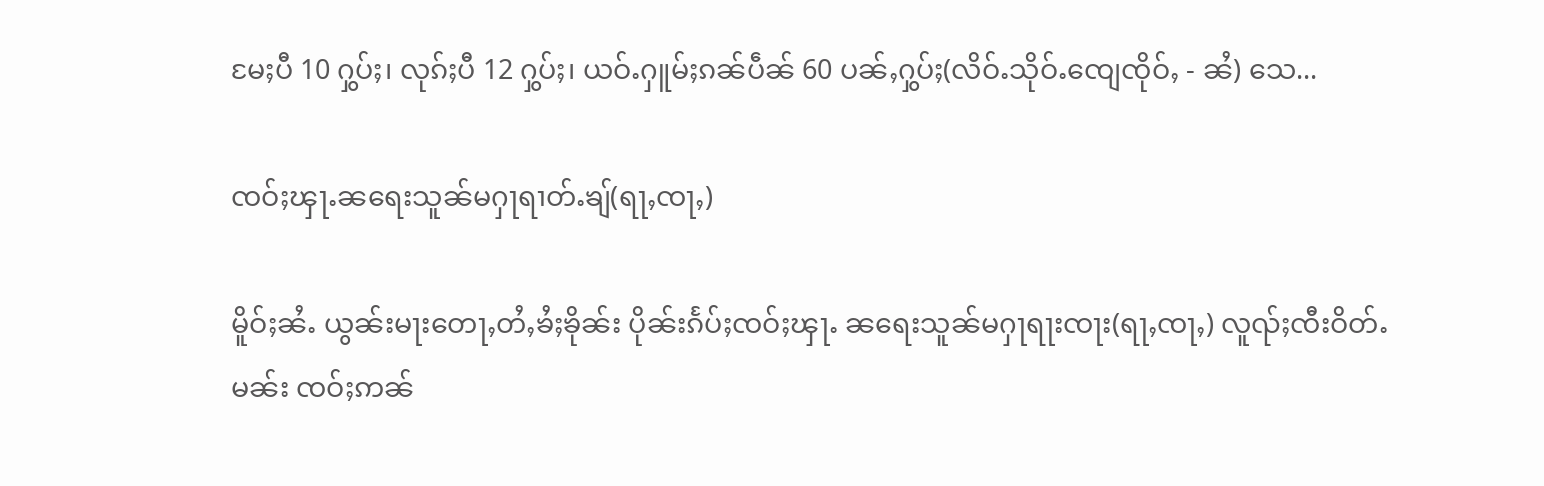မႄႈပီ 10 ႁွပ်ႈ၊ လုၵ်ႈပီ 12 ႁွပ်ႈ၊ ယဝ်ႉႁူမ်ႈၵၼ်ပဵၼ် 60 ပၼ်ႇႁွပ်ႈ(လိဝ်ႉသိုဝ်ႉၸျေၸိုဝ်ႇ - ၼႆ) သေ...

ၸဝ်ႈၾႃႉၼရေးသူၼ်မႁႃရၢတ်ႉၶျ်(ရႃႇၸႃႇ)

မိူဝ်ႈၼႆႉ ယွၼ်းမႃးတေႃႇတႆႇၶႆႈၶိုၼ်း ပိုၼ်းၵႅပ်ႈၸဝ်ႈၾႃႉ ၼရေးသူၼ်မႁႃရႃးၸႃး(ရႃႇၸႃႇ) လူၺ်ႈၸီးဝိတ်ႉမၼ်း ၸဝ်ႈဢၼ်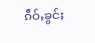ၵဵဝ်ႇၶွင်ႈ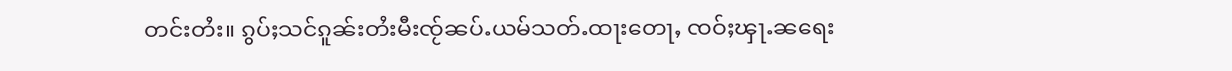တင်းတႆး။ ၵွပ်ႈသင်ၵူၼ်းတႆးမီးၸႂ်ၼပ်ႉယမ်သတ်ႉထႃးတေႃႇ ၸဝ်ႈၾႃႉၼရေး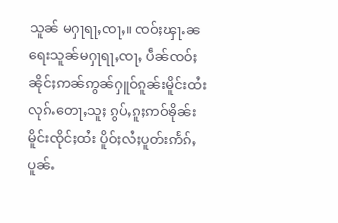သူၼ် မႁႃရႃႇၸႃႇ။ ၸဝ်ႈၾႃႉၼရေးသူၼ်မႁႃရႃႇၸႃႇ ပဵၼ်ၸဝ်ႈၼိုင်ႈဢၼ်ဢွၼ်ႁူဝ်ၵူၼ်းမိူင်းထႆးလုၵ်ႉတေႃႇသူႈ ၵွပ်ႇၵူႈဢဝ်ၶိုၼ်း မိူင်းၸိုင်ႈထႆး ပိူဝ်ႈလႆႈပူတ်းဢႅၵ်ႇပူၼ်ႉ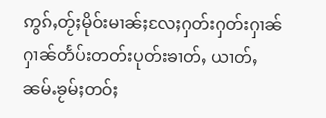ဢွၵ်ႇတႂ်ႈမိုဝ်းမၢၼ်ႈလႄႈႁတ်းႁတ်းႁၢၼ်ႁၢၼ်တႅပ်းတတ်းပုတ်းၶၢတ်ႇ ယၢတ်ႇ ၼမ်ႉၶႂမ်ႈတဝ်ႈ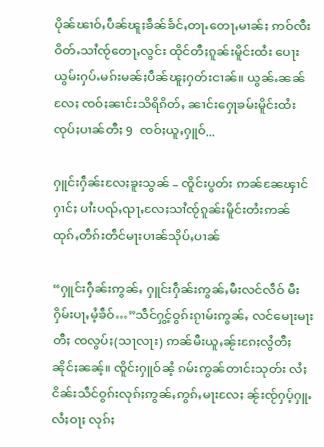ပိုၼ်ၽၢဝ်ႇပဵၼ်ၽူႈၶဵၼ်ၶႅင်ႇတႃႉတေႃႇမၢၼ်ႈ ဢဝ်ၸီးဝိတ်ႉသၢႆၸႂ်တေႃႇလွင်း ထိုင်တီႈၵူၼ်းမိူင်းထႆး ပေႃးယွမ်းႁပ်ႉမၵ်းမၼ်ႈပဵၼ်ၽူႈႁတ်းငၢၼ်။ ယွၼ်ႉၼၼ်လႄႈ ၸဝ်ႈၼၢင်းသိရိၵိတ်ႇ ၼၢင်းႁေႃၶမ်းမိူင်းထႆး ၸုပ်ႈပၢၼ်တီႈ 9  ၸဝ်ႈယူႇႁူဝ်...

ႁူင်းႁဵၼ်းလႄႈၶူးသွၼ် – ၸိူင်းပွတ်း ဢၼ်ၼႄၾၢင်ႁၢင်ႈ ပၢႆးပၺ်ႇၺႃႇလႄႈသၢႆၸႂ်ၵူၼ်းမိူင်းတႆးဢၼ်ထုၵ်ႇတဵၵ်းတဵင်မႃးပၢၼ်သိုပ်ႇပၢၼ်

“ႁူင်းႁဵၼ်းဢွၼ်ႇ ႁူင်းႁဵၼ်းဢွၼ်ႇမီးလင်လဵဝ် မီးႁိမ်းပႃႇမႆ့ၶဵဝ်…”သဵင်ႁွင့်ဝွၵ်းၵႂၢမ်းဢွၼ်ႇ လင်မေႃးမႃးတီႈ ၸလွပ်ႈ(သႃလႃး) ဢၼ်မီးယူႇၼႂ်းၵႄႈလွႆတီႈၼိုင်ႈၼၼ့်။ ၸိူင်းႁူဝ်ၼႆ့ ၵမ်းဢွၼ်တၢင်းသုတ်း လႆႈငိၼ်းသဵင်ဝွၵ်းလုၵ်ႈဢွၼ်ႇဢွၵ်ႇမႃးလႄႈ ၼႂ်းၸႂ်ႁပ့်ႁူႉလႆႈဝႃႈ လုၵ်ႈ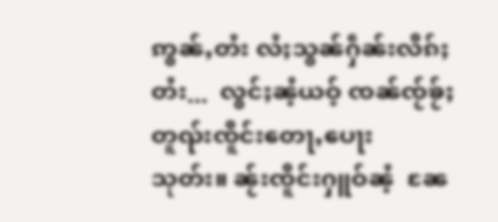ဢွၼ်ႇတႆး လႆႈသွၼ်ႁဵၼ်းလိၵ်ႈတႆး...  လွင်ႈၼႆ့ယဝ့် ၸၼ်ၸႂ်ၶႂ်ႈတူၺ်းၸိူင်းတေႃႇပေႃးသုတ်း။ ၼႂ်းၸိူင်းႁူဝ်ၼႆ့  ၼႄ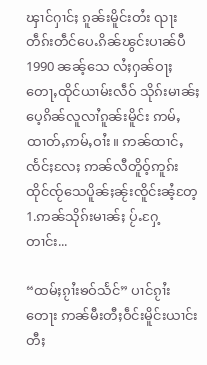ၾၢင်ႁၢင်ႈ ၵူၼ်းမိူင်းတႆး ၺႃးတဵၵ်းတဵင်ပေႉၵိၼ်ၽွင်းပၢၼ်ပီ 1990 ၼၼ့်သေ လႆႈႁၼ်ဝႃႈတေႃႇထိုင်ယၢမ်းလဵဝ် သိုၵ်းမၢၼ်ႈပေ့ၵိၼ်လူလၢႆၵူၼ်းမိူင်း ဢမ်ႇထၢတ်ႇဢမ်ႇဝၢႆး။ ဢၼ်ထၢင်ႇၸႅင်ႈလႄႈ ဢၼ်လီတိူဝ့်ဢူၵ်းထိုင်ၸႂ်သေပိူၼ်ႈၼႂ်းၸိူင်းၼႆ့တႄ့ 1.ဢၼ်သိုၵ်းမၢၼ်ႈ ပႂ်ႉႁႄ့တၢင်း...

“ထမ်ႈၵႂၢႆးၶဝ်သႅင်” ပၢင်ၵႂၢႆးတေႃး ဢၼ်မီးတီႈဝဵင်းမိူင်းယၢင်း တီႈ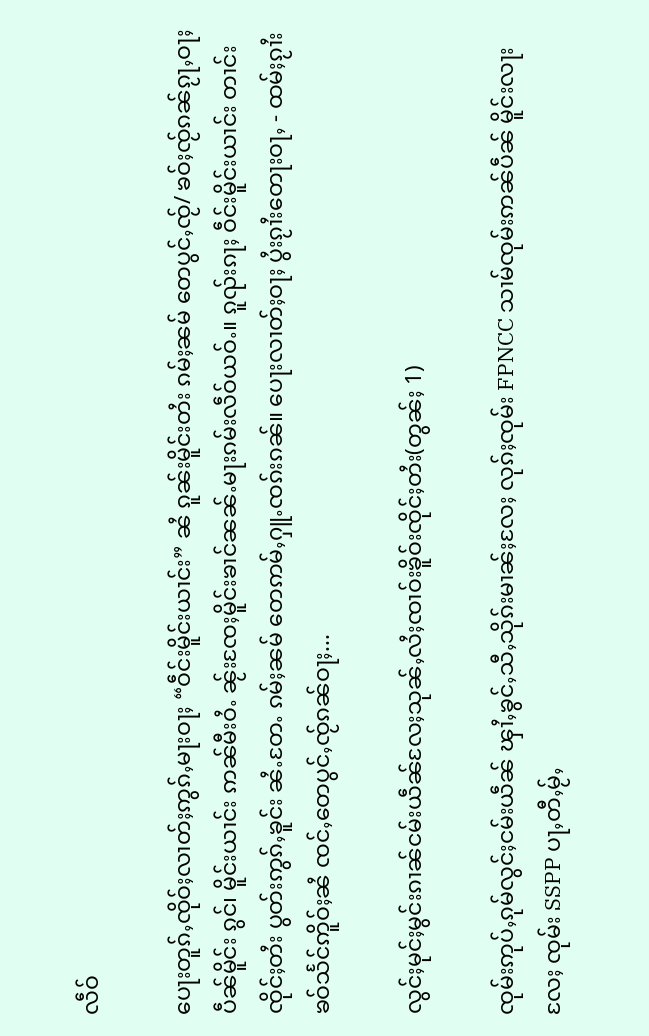လဵဝ်

ပေႃးတူၵ်ႇၸိုဝ်ႈလၢတ်ႈဢွၵ်ႇမႃးဝႃႈ “ဝဵင်းမိူင်းယၢင်း” ၼႆ ၵူၼ်းမိူင်းတႆး ၵမ်ႈၼမ် တေပွင်ႇၸႂ်/ ၶဝ်ႈၸႂ်ၵၼ်ၵႂႃႇဝႃႈ ပဵၼ်မိူင်း ၵွင်၊ မိူင်းယၢင်း ဢၼ်မီးဝႆႉ ၼႂ်းၸႄႈမိူင်းၶၢင်ၼၼ်ႉမႃးၵမ်းလဵဝ်ယဝ်ႉ။ ၵူၺ်းၵႃႈ ဝဵင်းမိူင်းယၢင်း တၢင်းၸိုင်ႈတႆး ပွတ်းဢွၵ်ႇၶူင်း ၼႆႉတႄႉ ၵမ်ႈၼမ် တေဢမ်ႇႁူႉၸၵ်းၵၼ်။ ပေႃးလၢတ်ႈဝႃႈ ပွႆးၵႂၢႆးတေႃးဝႃႇ - ထမ်ႈၵႂၢႆးၶဝ်သႅင်ဢိူဝ်ႈၼႆ ၸင်ႇတေပွင်ႇၸႂ်ၵၼ်ဝႃႈ...

လွင်ႈမုင်ႈမွင်းၵၢၼ်ငမ်းယဵၼ်လႄႈသုၼ်ႇလႆႈၸၢဝ်းၶိူဝ်းၸိုင်ႈတႆး(တွၼ်ႈ 1)

ၸုမ်းဢုပ်ႇၵုမ်လွင်ႈငမ်းယဵၼ် ၾၢႆႇၶွင်ႇသီႇသိုၵ်းမၢၼ်ႈလႄႈ လုၵ်ႈၸုမ်း FPNCC သၢမ်ၸုမ်းဢၼ်ပဵၼ် မိူင်းလႃး လႄႈ ၸုမ်း SSPP ပႃႇတီႇမႂ်ႇ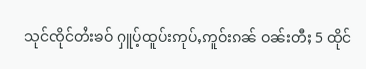သုင်ၸိုင်တႆးၶဝ် ႁူပ့်ထူပ်းဢုပ်ႇဢူဝ်းၵၼ် ဝၼ်းတီႈ 5 ထိုင်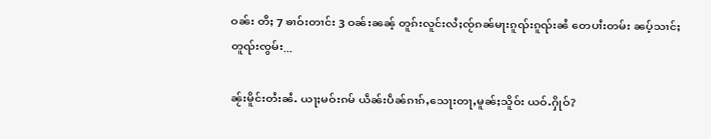ဝၼ်း တီႈ 7 ၶၢဝ်းတၢင်း 3 ဝၼ်းၼၼ့် တူၵ်းလူင်းလႆႈၸႂ်ၵၼ်မႃးၵူၺ်းၵူၺ်းၼႆ တေပၢႆးတမ်း ၼပ့်သၢင်ႈတူၺ်းၸွမ်း...

ၼႂ်းမိူင်းတႆးၼႆႉ ယႃႈမဝ်းၵမ် ယဵၼ်းပဵၼ်ၵၢၵ်ႇသေႃးတႃႇမူၼ်ႈသိူဝ်း ယဝ်ႉႁိုဝ်?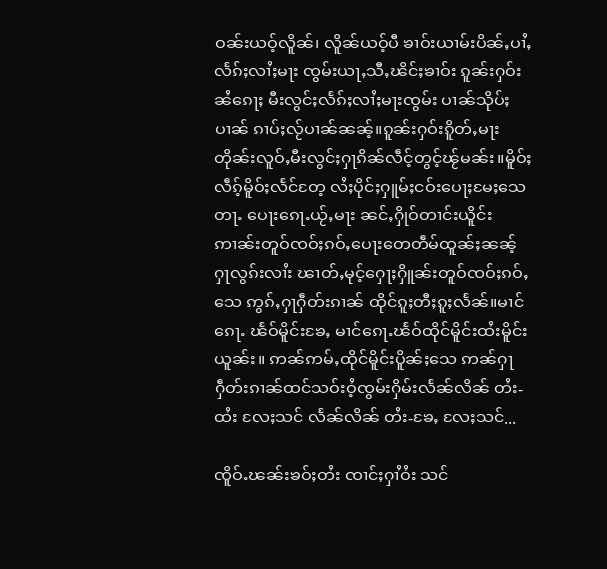ဝၼ်းယဝ့်လိူၼ်၊ လိူၼ်ယဝ့်ပီ ၶၢဝ်းယၢမ်းပိၼ်ႇပၢႆႇလႅၵ်ႈလၢႆႈမႃး ၸွမ်းယႃႇသီႇၽိင်ႈၶၢဝ်း ၵူၼ်းႁဝ်းၼႆၵေႃႈ မီးလွင်ႈလႅၵ်ႈလၢႆႈမႃးၸွမ်း ပၢၼ်သိုပ်ႈပၢၼ် ၵၢပ်ႈလႂ်ပၢၼ်ၼၼ့်။ၵူၼ်းႁဝ်းၵိူတ်ႇမႃး တိုၼ်းလူဝ်ႇမီးလွင်ႈႁႃၵိၼ်လဵင့်တွင့်ၽႂ်မၼ်း။မိူဝ်ႈလဵၵ့်မိူဝ်ႈလႅင်တႄ့ လႆႈပိုင်ႈႁူမ်ႈငဝ်းပေႃႈမႄႈသေတႃႉ ပေႃးၵေႃႉယႂ်ႇမႃး ၼင်ႇႁိုဝ်တၢင်းယိူင်းဢၢၼ်းတူဝ်ၸဝ်ႈၵဝ်ႇပေႃးတေတဵမ်ထူၼ်ႈၼၼ့် ႁႃလွၵ်းလၢႆး ၽၢတ်ႇမုင့်ႁေႃႈႁိူၼ်းတူဝ်ၸဝ်ႈၵဝ်ႇသေ ဢွၵ်ႇႁႃႁဵတ်းၵၢၼ် ထိုင်ၵူႈတီႈၵူႈလႅၼ်။မၢင်ၵေႃႉ ၽႅဝ်မိူင်းၶႄႇ မၢင်ၵေႃႉၽႅဝ်ထိုင်မိူင်းထႆးမိူင်းယူၼ်း။ ဢၼ်ဢမ်ႇထိုင်မိူင်းပိူၼ်ႈသေ ဢၼ်ႁႃႁဵတ်းၵၢၼ်ထင်သဝ်းဝႆ့ၸွမ်းႁိမ်းလႅၼ်လိၼ် တႆး-ထႆး လႄႈသင် လႅၼ်လိၼ် တႆး-ၶႄႇ လႄႈသင်...

ၸိူဝ်ႉၽၼ်းၶဝ်ႈတႆး ၸၢင်ႈႁၢႆဝႆး သင်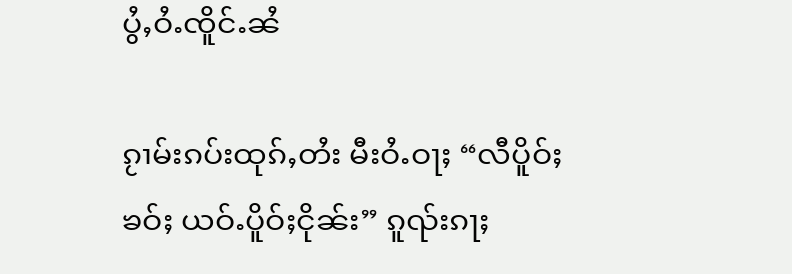ပွႆႇဝႆႉၸိူင်ႉၼႆ

ၵႂၢမ်းၵပ်းထုၵ်ႇတႆး မီးဝႆႉဝႃႈ “လီပိူဝ်ႈၶဝ်ႈ ယဝ်ႉပိူဝ်ႈငိုၼ်း” ၵူၺ်းၵႃႈ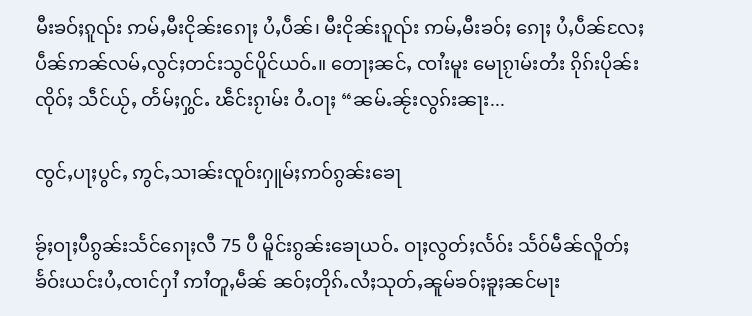မီးၶဝ်ႈၵူၺ်း ဢမ်ႇမီးငိုၼ်းၵေႃႈ ပႆႇပဵၼ်၊ မီးငိုၼ်းၵူၺ်း ဢမ်ႇမီးၶဝ်ႈ ၵေႃႈ ပႆႇပဵၼ်လႄႈ ပဵၼ်ဢၼ်လမ်ႇလွင်ႈတင်းသွင်ပိူင်ယဝ်ႉ။ တေႃႈၼင်ႇ ၸၢႆးမူး မေႃၵႂၢမ်းတႆး ၵိုၵ်းပိုၼ်း ၸိုဝ်ႈ သဵင်ယႂ်ႇ တႅမ်ႈႁွင်ႉ ၽဵင်းၵႂၢမ်း ဝႆႉဝႃႈ “ၼမ်ႉၼႂ်းလွၵ်းၼႃး...

ၸွင်ႇပႃႈပွင်ႇ ဢွင်ႇသၢၼ်းၸူဝ်းႁူမ်ႈဢဝ်ၵွၼ်းၶေႃ

ၶႂ်ႈဝႃႈပီၵွၼ်းသႅင်ၵေႃႈလီ 75 ပီ မိူင်းၵွၼ်းၶေႃယဝ်ႉ ဝႃႈလွတ်ႈလႅဝ်း သႅဝ်မဵၼ်လိူတ်ႈၶႅဝ်းယင်းပႆႇၸၢင်ႁၢႆ ဢၢႆတူႇမဵၼ် ၼဝ်ႈတိုၵ်ႉလႆႈသုတ်ႇၼူမ်ၶဝ်ႈၶူႈၼင်မႃး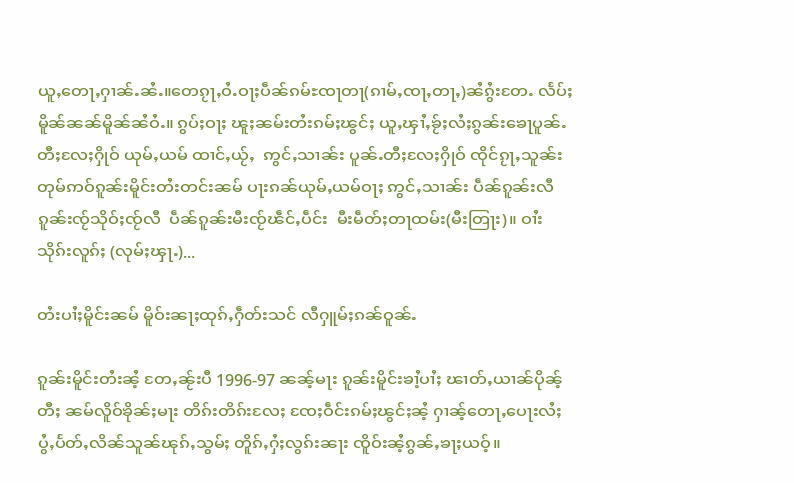ယူႇတေႃႇႁၢၼ်ႉၼႆႉ။တေၵႂႃႇဝႆႉဝႃႈပဵၼ်ၵမ်ႊၸႃတႃ(ၵၢမ်ႇၸႃႇတႃႇ)ၼႆၵွႆးတႄႉ လႅပ်ႈမိူၼ်ၼၼ်မိူၼ်ၼႆဝႆႉ။ ၵွပ်ႈဝႃႈ ၽူႈၼမ်းတႆးၵမ်ႈၽွင်ႈ ယူႇၾၢႆႇၶႂ်ႈလႆႈၵွၼ်းၶေႃပူၼ်ႉတီႈလႄႈႁိုဝ် ယုမ်ႇယမ် ထၢင်ႇယႂ်ႇ  ဢွင်ႇသၢၼ်း ပူၼ်ႉတီႈလႄႈႁိုဝ် ၸိုင်ၵႂႃႇသူၼ်းတုမ်ဢဝ်ၵူၼ်းမိူင်းတႆးတင်းၼမ် ပႃးၵၼ်ယုမ်ႇယမ်ဝႃႈ ဢွင်ႇသၢၼ်း ပဵၼ်ၵူၼ်းလီ ၵူၼ်းၸႂ်သိုဝ်ႈၸႂ်လီ  ပဵၼ်ၵူၼ်းမီးၸႂ်ၽဵင်ႇပဵင်း  မီးမဵတ်ႈတႃထမ်း(မီးတြႃး)။ ဝၢႆးသိုၵ်းလူၵ်ႈ (လုမ်ႈၾႃႉ)...

တႆးပၢႆႈမိူင်းၼမ် မိူဝ်းၼႃႈထုၵ်ႇႁဵတ်းသင် လီႁူမ်ႈၵၼ်ဝူၼ်ႉ

ၵူၼ်းမိူင်းတႆးၼႆ့ တႄႇၼႂ်းပီ 1996-97 ၼၼ့်မႃး ၵူၼ်းမိူင်းၶၢႆ့ပၢႆႈ ၽၢတ်ႇယၢၼ်ပိုၼ့်တီႈ ၼမ်လိူဝ်ၶိုၼ်ႈမႃး တိၵ်းတိၵ်းလႄႈ ၸႄႈဝဵင်းၵမ်ႈၽွင်ႈၼႆ့ ႁၢၼ့်တေႃႇပေႃးလႆႈ ပွႆႇပႅတ်ႇလိၼ်သူၼ်ၽုၵ်ႇသွမ်ႈ တိူၵ်ႇႁႆႈလွၵ်းၼႃး ၸိူဝ်းၼႆ့ၵွၼ်ႇၶႃႈယဝ့်။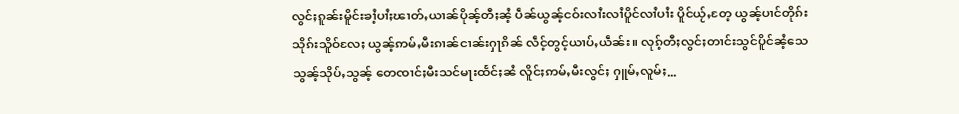လွင်ႈၵူၼ်းမိူင်းၶၢႆ့ပၢႆႈၽၢတ်ႇယၢၼ်ပိုၼ့်တီႈၼႆ့ ပဵၼ်ယွၼ့်ငဝ်းလၢႆးလၢႆပိူင်လၢႆပၢႆး ပိူင်ယႂ်ႇတႄ့ ယွၼ့်ပၢင်တိုၵ်းသိုၵ်းသိူဝ်လႄႈ ယွၼ့်ဢမ်ႇမီးၵၢၼ်ငၢၼ်းႁႃၵိၼ် လဵင့်တွင့်ယၢပ်ႇယဵၼ်း။ လုၵ့်တီႈလွင်ႈတၢင်းသွင်ပိူင်ၼႆ့သေ သွၼ့်သိုပ်ႇသွၼ့် တေၸၢင်ႈမီးသင်မႃးထႅင်ႈၼႆ လိူင်ႈဢမ်ႇမီးလွင်ႈ ႁူမ်ႇလူမ်ႈ...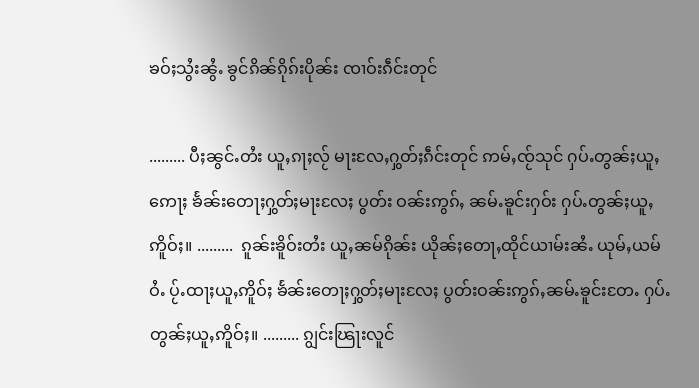ၶဝ်ႈသွႆးၼွႆႉ ၶွင်ၵိၼ်ၵိုၵ်းပိုၼ်း ၸၢဝ်းၵဵင်းတုင်

......... ပီႈၼွင်ႉတႆး ယူႇၵႃႈလႂ် မႃးလႄႇႁွတ်ႈၵဵင်းတုင် ဢမ်ႇၸႂ်သုင် ႁပ်ႉတွၼ်ႈယူႇဢေႃႈ ၶႅၼ်းတေႃႈႁွတ်ႈမႃးလႄႈ ပွတ်း ဝၼ်းဢွၵ်ႇ ၼမ်ႉၶူင်းႁဝ်း ႁပ်ႉတွၼ်ႈယူႇဢိူဝ်ႈ။ .........  ၵူၼ်းၶိူဝ်းတႆး ယူႇၼမ်ၵိုၼ်း ယိုၼ်ႈတေႃႇထိုင်ယၢမ်းၼႆႉ ယုမ်ႇယမ်ဝႆႉ ပႂ်ႉထႃႈယူႇဢိူဝ်ႈ ၶႅၼ်းတေႃႈႁွတ်ႈမႃးလႄႈ ပွတ်းဝၼ်းဢွၵ်ႇၼမ်ႉၶူင်းတႄႉ ႁပ်ႉတွၼ်ႈယူႇဢိူဝ်ႈ။ ......... ၵျွင်းၽြႃးလူင်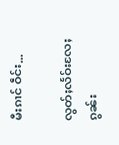မီးၵၢင် ဝဵင်း...

လွတ်ႈလႅဝ်းလႄႈၵွၼ်း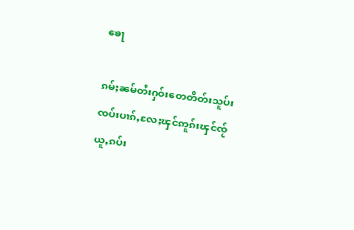ၶေႃ

ၵမ်ႈၼမ်တႆးႁဝ်းတေတိတ်းသူပ်းၸပ်းပၢၵ်ႇလႄႈၾင်ဢူၵ်းၾင်ၸႂ်ယူႇၵပ်း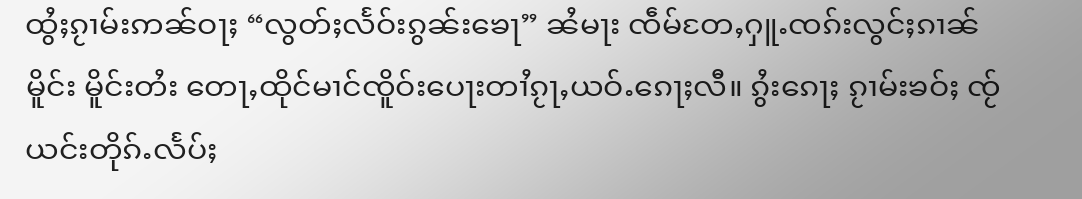ထွႆႈၵႂၢမ်းဢၼ်ဝႃႈ “လွတ်ႈလႅဝ်းၵွၼ်းၶေႃ” ၼႆမႃး ၸဵမ်တႄႇႁူႉၸၵ်းလွင်ႈၵၢၼ်မိူင်း မိူင်းတႆး တေႃႇထိုင်မၢင်ၸိူဝ်းပေႃးတၢႆၵႂႃႇယဝ်ႉၵေႃႈလီ။ ၵွႆးၵေႃႈ ၵႂၢမ်းၶဝ်ႈ ၸႂ်ယင်းတိုၵ်ႉလႅပ်ႈ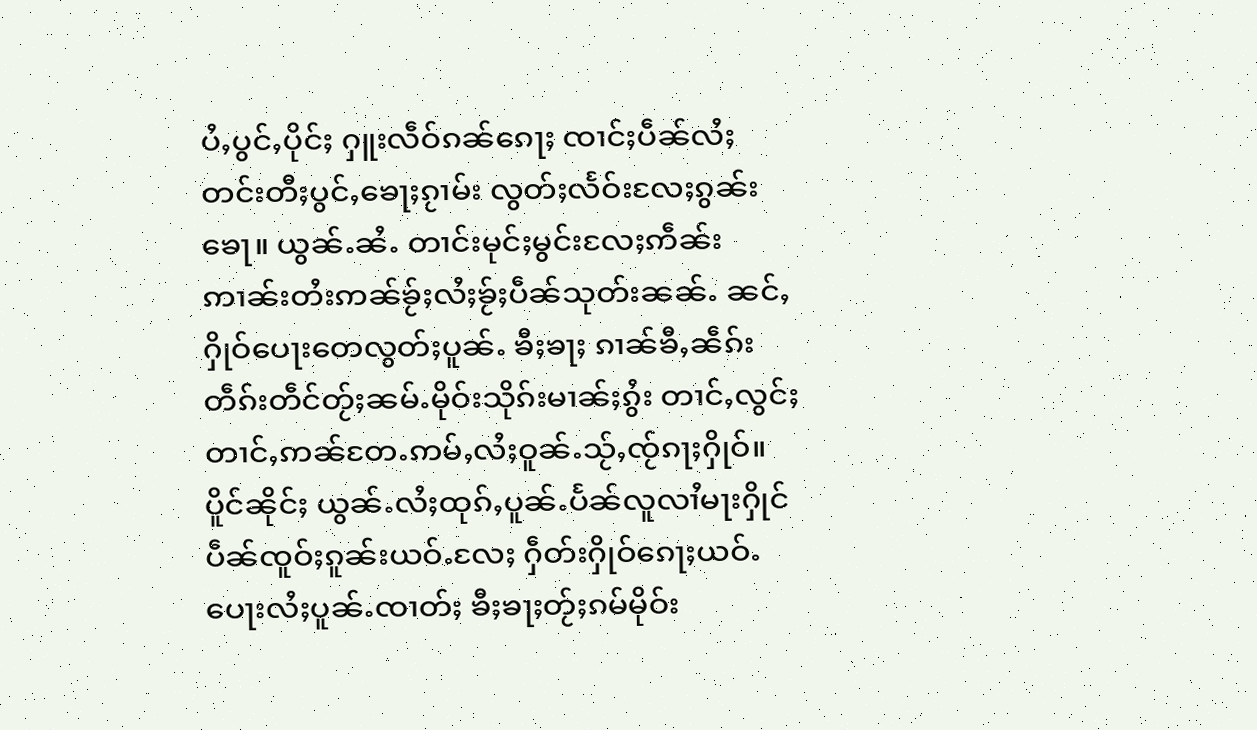ပႆႇပွင်ႇပိုင်ႈ ႁူးလဵဝ်ၵၼ်ၵေႃႈ ၸၢင်ႈပဵၼ်လႆႈ တင်းတီႈပွင်ႇၶေႃႈၵႂၢမ်း လွတ်ႈလႅဝ်းလႄႈၵွၼ်းၶေႃ။ ယွၼ်ႉၼႆႉ တၢင်းမုင်ႈမွင်းလႄႈဢဵၼ်းဢၢၼ်းတႆးဢၼ်ၶႂ်ႈလႆႈၶႂ်ႈပဵၼ်သုတ်းၼၼ်ႉ ၼင်ႇႁိုဝ်ပေႃးတေလွတ်ႈပူၼ်ႉ ၶီႈၶႃႈ ၵၢၼ်ၶီႇၼဵၵ်းတဵၵ်းတဵင်တႂ်ႈၼမ်ႉမိုဝ်းသိုၵ်းမၢၼ်ႈၵွႆး တၢင်ႇလွင်ႈတၢင်ႇဢၼ်တႄႉဢမ်ႇလႆႈဝူၼ်ႉသႂ်ႇၸႂ်ၵႃႈႁိုဝ်။ ပိူင်ၼိုင်ႈ ယွၼ်ႉလႆႈထုၵ်ႇပူၼ်ႉပႅၼ်လူလၢႆမႃးႁိုင်ပဵၼ်ၸူဝ်ႈၵူၼ်းယဝ်ႉလႄႈ ႁဵတ်းႁိုဝ်ၵေႃႈယဝ်ႉပေႃးလႆႈပူၼ်ႉၸၢတ်ႈ ၶီႈၶႃႈတႂ်ႈၵမ်မိုဝ်း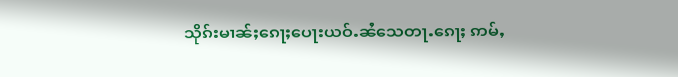သိုၵ်းမၢၼ်ႈၵေႃႈပေႃးယဝ်ႉၼႆသေတႃႉၵေႃႈ ဢမ်ႇ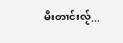မီးတၢင်းလႂ်...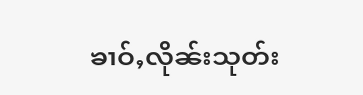ၶၢဝ်ႇလိုၼ်းသုတ်း